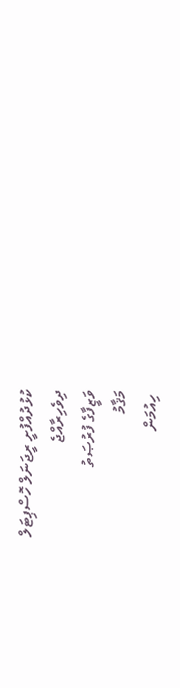ކުޅުދުއްފުށީ ރީޖަނަލް ހޮސްޕިޓަލް
ދިވެހިރާއްޖެ
ވަޒީފާގެ ފުރުޞަތު
މަޤާމު
 ހިއުމަން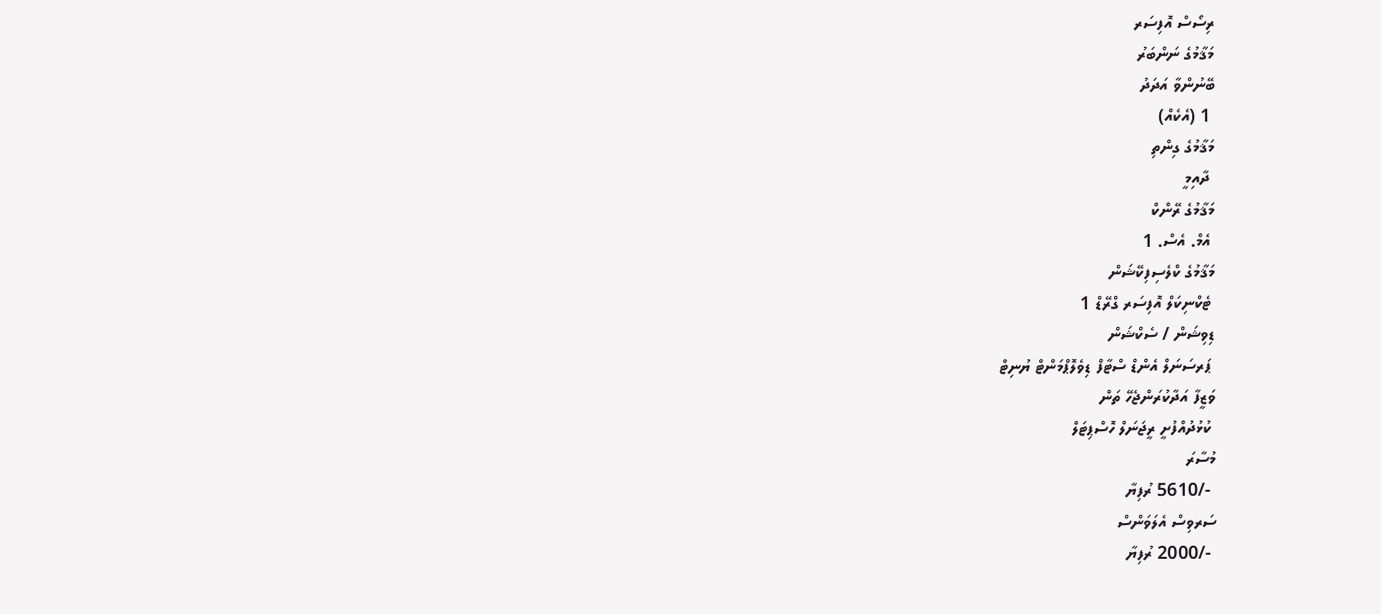ރިސޯސް އޮފިސަރ
މަޤާމުގެ ނަންބަރު
ބޭނުންވާ އަދަދު
 1 (އެކެއް)
މަޤާމުގެ ގިންތި
 ދާއިމީ
މަޤާމުގެ ރޭންކް
 އެމް. އެސް. 1
މަޤާމުގެ ކްލެސިފިކޭޝަން
 ޓެކްނިކަލް އޮފިސަރ ގްރޭޑް 1
ޑިވިޝަން / ސެކްޝަން
 ޕަރސަނަލް އެންޑް ސްޓާފް ޑިވެލޮޕްމަންޓް ޔުނިޓް
ވަޒީފާ އަދާކުރަންޖެހޭ ތަން
 ކުޅުދުއްފުށީ ރީޖަނަލް ހޮސްޕިޓަލް
މުސާރަ
 -/5610 ރުފިޔާ
ސަރވިސް އެލަވަންސް
 -/2000 ރުފިޔާ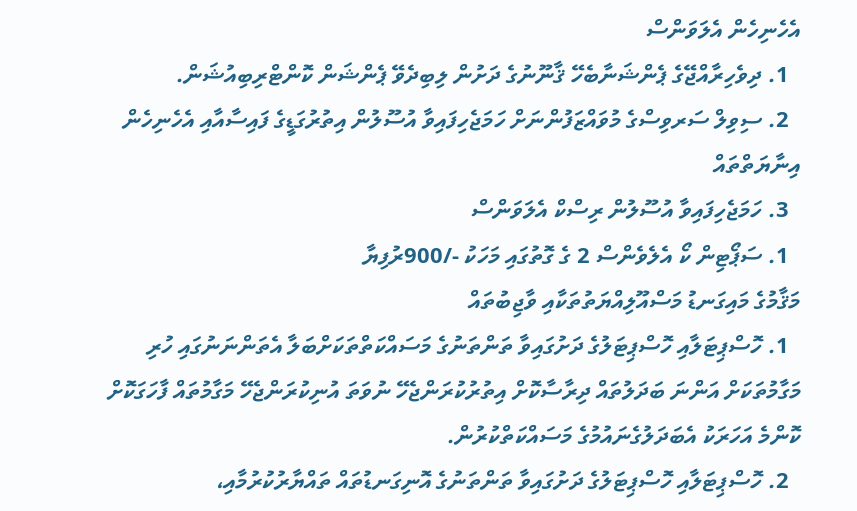އެހެނިހެން އެލަވަންސް
  1. ދިވެހިރާއްޖޭގެ ޕެންޝަނާބެހޭ ޤާނޫނުގެ ދަށުން ލިބިދެވޭ ޕެންޝަން ކޮންޓްރިބިއުޝަން.
  2. ސިވިލް ސަރވިސްގެ މުވައްޒަފުންނަށް ހަމަޖެހިފައިވާ އުސޫލުން އިތުރުގަޑީގެ ފައިސާއާއި އެހެނިހެން އިނާޔަތްތައް
  3. ހަމަޖެހިފައިވާ އުސޫލުން ރިސްކް އެލަވަންސް
  1. ސަޕޯޓިން ކޯ އެލެވެންސް 2 ގެ ގޮތުގައި މަހަކު -/900ރުފިޔާ
މަޤާމުގެ މައިގަނޑު މަސްއޫލިއްޔަތުތަކާއި ވާޖިބުތައް
  1. ހޮސްޕިޓަލާއި ހޮސްޕިޓަލުގެ ދަށުގައިވާ ތަންތަނުގެ މަސައްކަތްތަކަށްބަލާ އެތަންނަނުގައި ހުރި މަގާމުތަކަށް އަންނަ ބަދަލުތައް ދިރާސާކޮށް އިތުރުކުރަންޖެހޭ ނުވަތަ އުނިކުރަންޖެހޭ މަގާމުތައް ފާހަގަކޮށް ކޮންމެ އަހަރަކު އެބަދަލުގެނައުމުގެ މަސައްކަތްކުރުން.
  2. ހޮސްޕިޓަލާއި ހޮސްޕިޓަލުގެ ދަށުގައިވާ ތަންތަނުގެ އޮނިގަނޑުތައް ތައްޔާރުކުރުމާއި،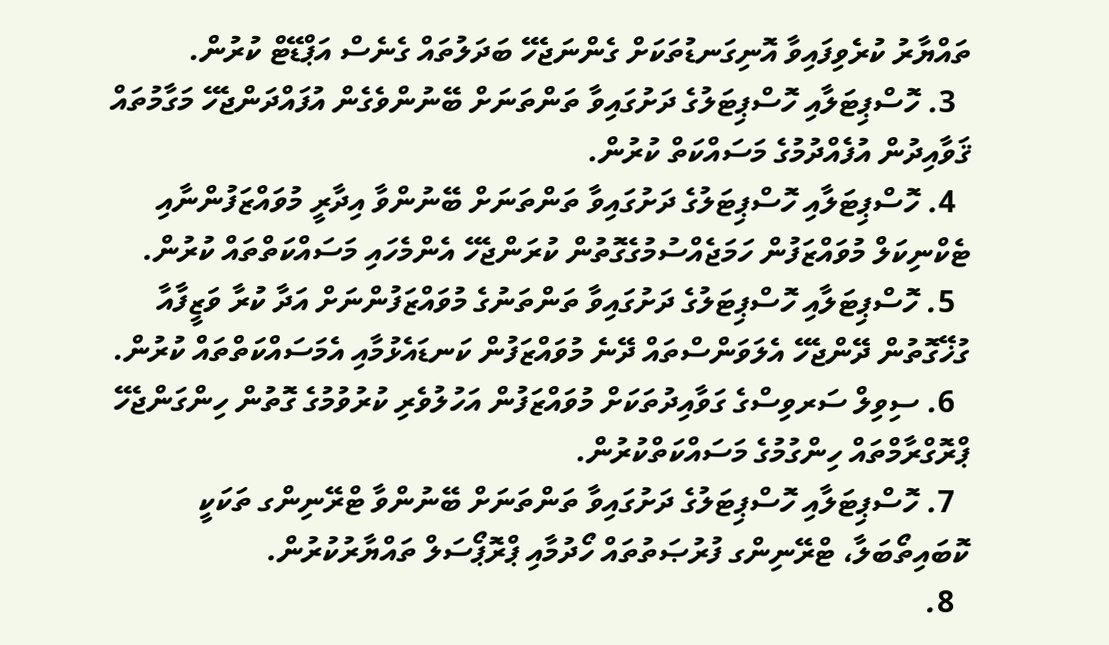ތައްޔާރު ކުރެވިފައިވާ އޮނިގަނޑުތަކަށް ގެންނަޖެހޭ ބަދަލުތައް ގެނެސް އަޕްޑޭޓް ކުރުން.
  3. ހޮސްޕިޓަލާއި ހޮސްޕިޓަލުގެ ދަށުގައިވާ ތަންތަނަށް ބޭނުންވެގެން އުފައްދަންޖެހޭ މަގާމުތައް ޤަވާއިދުން އުފެއްދުމުގެ މަސައްކަތް ކުރުން.
  4. ހޮސްޕިޓަލާއި ހޮސްޕިޓަލުގެ ދަށުގައިވާ ތަންތަނަށް ބޭނުންވާ އިދާރީ މުވައްޒަފުންނާއި ޓެކްނިކަލް މުވައްޒަފުން ހަމަޖެއްސުމުގެގޮތުން ކުރަންޖެހޭ އެންމެހައި މަސައްކަތްތައް ކުރުން.
  5. ހޮސްޕިޓަލާއި ހޮސްޕިޓަލުގެ ދަށުގައިވާ ތަންތަނުގެ މުވައްޒަފުންނަށް އަދާ ކުރާ ވަޒީފާއާ ގުޚޭގޮތުން ދޭންޖެހޭ އެލަވަންސްތައް ދޭނެ މުވައްޒަފުން ކަނޑައެޅުމާއި އެމަސައްކަތްތައް ކުރުން.
  6. ސިވިލް ސަރވިސްގެ ގަވާއިދުތަކަށް މުވައްޒަފުން އަހުލުވެރި ކުރުވުމުގެ ގޮތުން ހިންގަންޖެހޭ ޕްރޮގްރާމްތައް ހިންގުމުގެ މަސައްކަތްކުރުން.
  7. ހޮސްޕިޓަލާއި ހޮސްޕިޓަލުގެ ދަށުގައިވާ ތަންތަނަށް ބޭނުންވާ ޓްރޭނިންގ ތަކަކީ ކޮބައިތޯބަލާ، ޓްރޭނިންގ ފުރުޞަތުތައް ހޯދުމާއި ޕްރޮޕޯސަލް ތައްޔާރުކުރުން.
  8.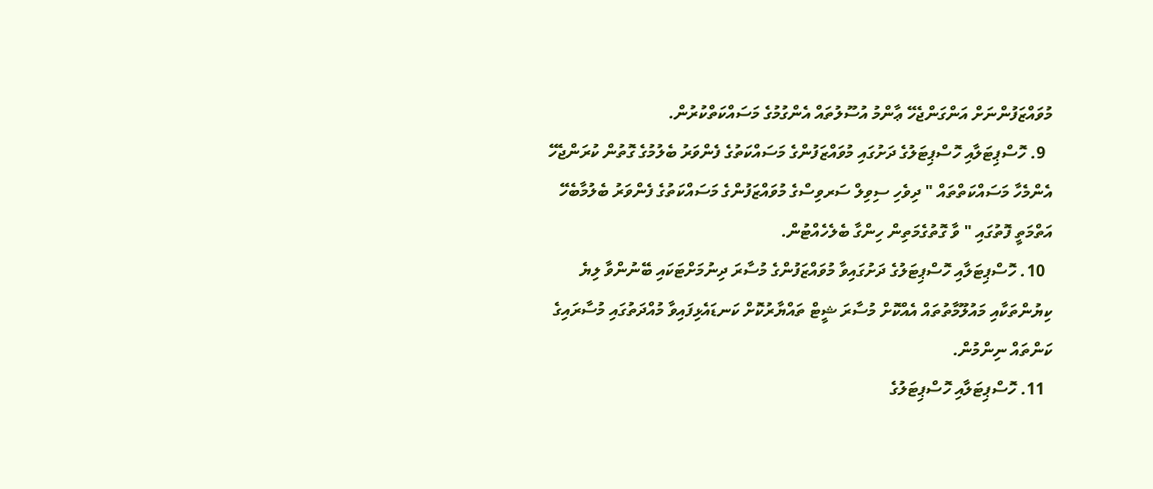މުވައްޒަފުންނަށް އަންގަންޖެހޭ ޢާންމު އުސޫލުތައް އެންގުމުގެ މަސައްކަތްކުރުން.
  9. ހޮސްޕިޓަލާއި ހޮސްޕިޓަލުގެ ދަށުގައި މުވައްޒަފުންގެ މަސައްކަތުގެ ފެންވަރު ބެލުމުގެ ގޮތުން ކުރަންޖެހޭ އެންމެހާ މަސައްކަތްތައް " ދިވެހި ސިވިލް ސަރވިސްގެ މުވައްޒަފުންގެ މަސައްކަތުގެ ފެންވަރު ބެލުމާބެހޭ އަތްމަތީ ފޮތުގައި " ވާ ގޮތުގެމަތިން ހިންގާ ބެލެހެއްޓުން.
  10. ހޮސްޕިޓަލާއި ހޮސްޕިޓަލުގެ ދަށުގައިވާ މުވައްޒަފުންގެ މުސާރަ ދިނުމަށްޓަކައި ބޭނުންވާ ލިޔެ ކިޔުންތަކާއި މައުލޫމާތުތައް އެއްކޮށް މުސާރަ ޝީޓް ތައްޔާރުކޮށް ކަނޑައެޅިފައިވާ މުއްދަތުގައި މުސާރައިގެ ކަންތައް ނިންމުން.
  11. ހޮސްޕިޓަލާއި ހޮސްޕިޓަލުގެ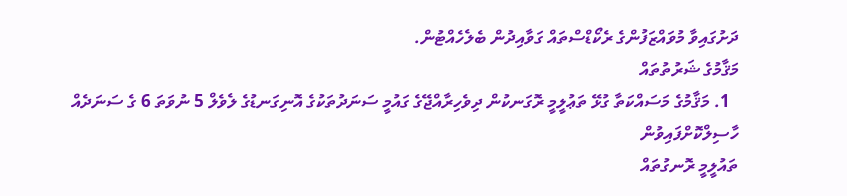ދަށުގައިވާ މުވައްޒަފުންގެ ރެކޯޑްސްތައް ގަވާއިދުން ބެލެހެއްޓުން.
މަޤާމުގެ ޝަރުތުތައް
  1. މަޤާމުގެ މަސައްކަތާ ގުޅޭ ތަޢުލީމީ ރޮގަނކުން ދިވެހިރާއްޖޭގެ ގައުމީ ސަނަދުތަކުގެ އޮނިގަނޑުގެ ލެވެލް 5 ނުވަތަ 6 ގެ ސަނަދެއް ހާސިލްކޮށްފައިވުން
ތައުލީމީ ރޮނގުތައް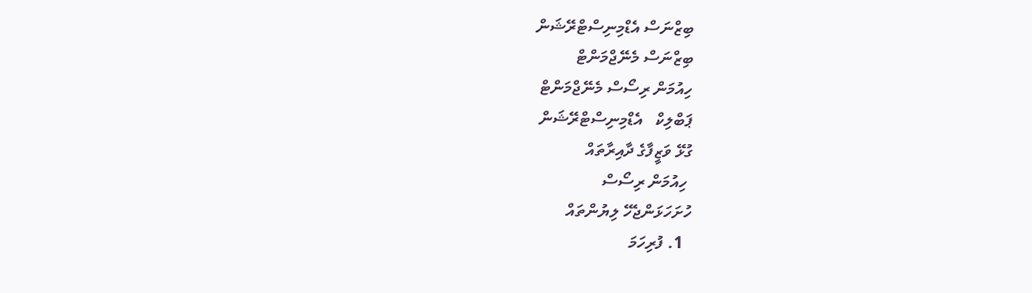ބިޒްނަސް އެޑްމިނިސްޓްރޭޝަން
ބިޒްނަސް މެނޭޖްމަންޓް
ހިއުމަން ރިސޯސް މެނޭޖްމަންޓް
ޕަބްލިކް   އެޑްމިނިސްޓްރޭޝަން
ގުޅޭ ވަޒީފާގެ ދާއިރާތައް
 ހިއުމަން ރިސޯސް
ހުށަހަޅަންޖެހޭ ލިޔުންތައް
  1. ފުރިހަމަ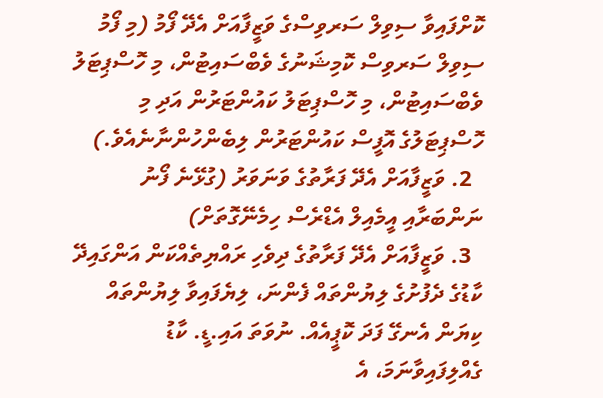ކޮށްފައިވާ ސިވިލް ސަރވިސްގެ ވަޒީފާއަށް އެދޭ ފޯމު (މި ފޯމު ސިވިލް ސަރވިސް ކޮމިޝަނުގެ ވެބްސައިޓުން، މި ހޮސްޕިޓަލު ވެބްސައިޓުން، މި ހޮސްޕިޓަލު ކައުންޓަރުން އަދި މި ހޮސްޕިޓަލުގެ އޮފީސް ކައުންޓަރުން ލިބެންހުންނާނެއެވެ.)
  2. ވަޒީފާއަށް އެދޭ ފަރާތުގެ ވަނަވަރު (ގުޅޭނެ ފޯނު ނަންބަރާއި އީމެއިލް އެޑްރެސް ހިމެނޭގޮތަށް)
  3. ވަޒީފާއަށް އެދޭ ފަރާތުގެ ދިވެހި ރައްޔިތެއްކަން އަންގައިދޭ ކާޑުގެ ދެފުށުގެ ލިޔުންތައް ފެންނަ، ލިޔެފައިވާ ލިޔުންތައް ކިޔަން އެނގޭ ފަދަ ކޮޕީއެއް. ނުވަތަ އައި.ޑީ. ކާޑު ގެއްލިފައިވާނަމަ، އެ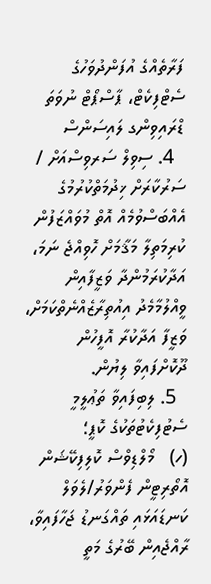ފަރާތެއްގެ އުފަންދުވަހުގެ ސެޓްފިކެޓް، ޕާސްޕޯޓް ނުވަތަ ޑްރައިވިންގ ލައިސަންސް
  4. ސިވިލް ސަރވިސްއަށް / ސަރުކާރަށް ޚިދުމަތްކުރުމުގެ އެއްބަސްވުމެއް އޮތް މުވައްޒަފުން ކުރިމަތިލާ މަޤާމަށް ހޮވިއްޖެ ނަމަ، އަދާކުރަމުންދާ ވަޒީފާއިން ވީއްލުމާމެދު އިއުތިރާޒެއްނެތްކަމަށް، ވަޒީފާ އަދާކުރާ އޮފީހުން ދޫކޮށްފައިވާ ލިޔުން.
  5. ލިބިފައިވާ ތަޢުލީމީ ސެޓުފިކެޓުތަކުގެ ކޮޕީ؛
(ހ)   މޯލްޑިވްސް ކޮލިފިކޭޝަން އޮތޯރިޓީން ފެންވަރު/ލެވަލް ކަނޑައަޅައި ތައްގަނޑު ޖަހާފައިވާ، ރާއްޖެއިން ބޭރުގެ މަތީ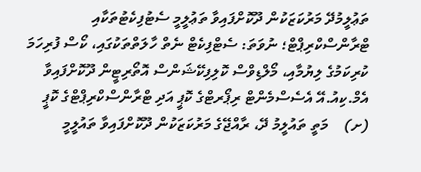ތަޢުލީމުދޭ މަރުކަޒަކުން ދޫކޮށްފައިވާ ތަޢުލީމީ ސެޓުފިކެޓުތަކާއި ޓްރާންސްކްރިޕްޓް؛ ނުވަތަ: ސެޓްފިކެޓް ނެތް ހާލަތްތަކުގައި، ކޯސް ފުރިހަމަ ކުރިކަމުގެ ލިޔުމާއި، މޯލްޑިވްސް ކޮލިފިކޭޝަންސް އޮތޯރިޓީން ދޫކޮށްފައިވާ އެމް.ކިއު.އޭ އެސެސްމެންޓް ރިޕޯރޓްގެ ކޮޕީ އަދި ޓްރާންސްކްރިޕްޓްގެ ކޮޕީ
(ށ)    މަތީ ތައުލީމު ދޭ، ރާއްޖޭގެ މަރުކަޒަކުން ދޫކޮށްފައިވާ ތައުލީމީ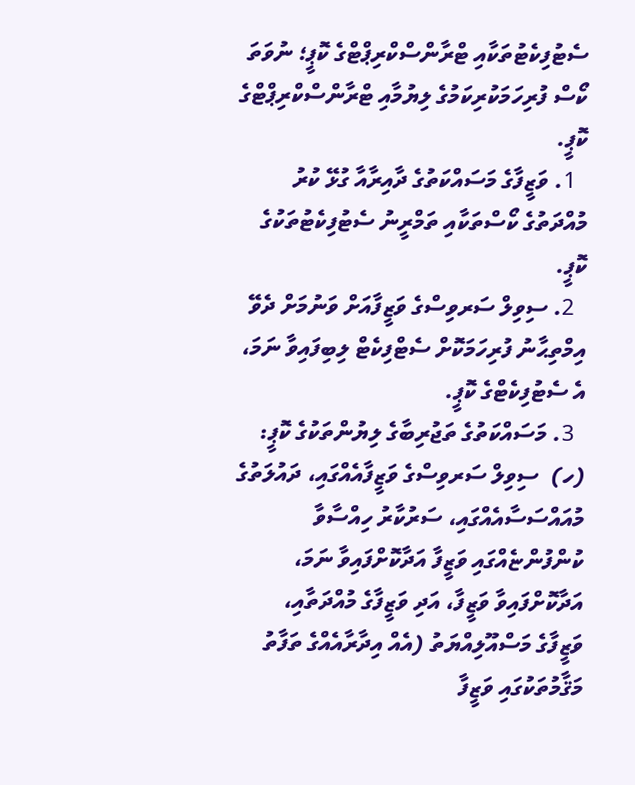ސެޓުފިކެޓުތަކާއި ޓްރާންސްކްރިޕްޓްގެ ކޮޕީ؛ ނުވަތަ ކޯސް ފުރިހަމަކުރިކަމުގެ ލިޔުމާއި ޓްރާންސްކްރިޕްޓްގެ ކޮޕީ.
  1. ވަޒީފާގެ މަސައްކަތުގެ ދާއިރާއާ ގުޅޭ ކުރު މުއްދަތުގެ ކޯސްތަކާއި ތަމްރީނު ސެޓުފިކެޓުތަކުގެ ކޮޕީ.
  2. ސިވިލް ސަރވިސްގެ ވަޒީފާއަށް ވަނުމަށް ދެވޭ އިމްތިޙާނު ފުރިހަމަކޮށް ސެޓްފިކެޓް ލިބިފައިވާ ނަމަ، އެ ސެޓުފިކެޓްގެ ކޮޕީ.
  3. މަސައްކަތުގެ ތަޖުރިބާގެ ލިޔުންތަކުގެ ކޮޕީ:
(ހ)  ސިވިލް ސަރވިސްގެ ވަޒީފާއެއްގައި، ދައުލަތުގެ މުއައްސަސާއެއްގައި، ސަރުކާރު ހިއްސާވާ ކުންފުންޏެއްގައި ވަޒީފާ އަދާކޮށްފައިވާ ނަމަ، އަދާކޮށްފައިވާ ވަޒީފާ، އަދި ވަޒީފާގެ މުއްދަތާއި، ވަޒީފާގެ މަސްއޫލިއްޔަތު (އެއް އިދާރާއެއްގެ ތަފާތު މަޤާމުތަކުގައި ވަޒީފާ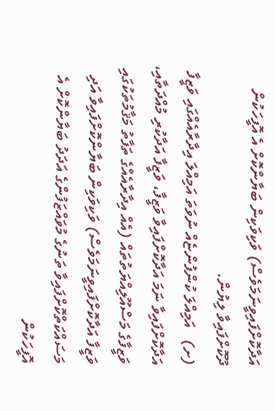އަދާކޮށްފައިވީނަމަވެސް) ވަކިވަކިން ބަޔާންކޮށް އެ އޮފީހަކުން ދޫކޮށްފައިވާ ލިޔުން.
(ށ)   އަމިއްލަ ކުންފުންޏެއް ނުވަތަ އަމިއްލަ އިދާރާއެއްގައި ވަޒީފާ އަދާކޮށްފައިވާ ނަމަ އަދާކޮށްފައިވާ ވަޒީފާ، ވަޒީފާ އަދާކުރި މުއްދަތާއި، ވަޒީފާގެ މަސްއޫލިއްޔަތުތައް (އެއް އިދާރާއެއްގެ ތަފާތު މަޤާމުތަކުގައި ވަޒީފާ އަދާކޮށްފައިވީނަމަވެސް) ވަކިވަކިން ބަޔާންކޮށްފައިވާ އަދި މަސައްކަތްކޮށްފައިވާ ތަނުގެ މުވައްޒަފުންގެ އަދަދު ބަޔާންކޮށް އެ އޮފީހަކުން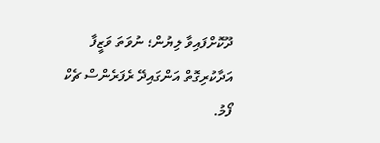ދޫކޮށްފައިވާ ލިޔުން؛ ނުވަތަ ވަޒީފާ އަދާކުރިގޮތް އަންގައިދޭ ރެފަރެންސް ޗެކް ފޯމު.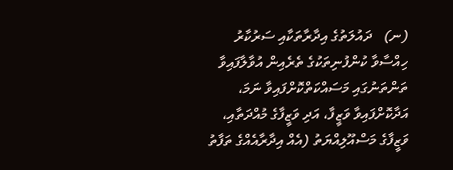(ނ)   ދައުލަތުގެ އިދާރާތަކާއި ސަރުކާރު ހިއްސާވާ ކުންފުނިތަކުގެ ތެރެއިން އުވާލާފައިވާ ތަންތަނުގައި މަސައްކަތްކޮށްފައިވާ ނަމަ،  އަދާކޮށްފައިވާ ވަޒީފާ، އަދި ވަޒީފާގެ މުއްދަތާއި، ވަޒީފާގެ މަސްއޫލިއްޔަތު (އެއް އިދާރާއެއްގެ ތަފާތު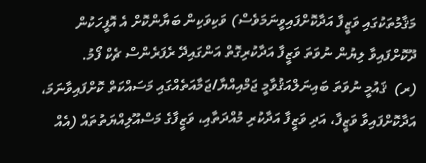މަޤާމުތަކުގައި ވަޒީފާ އަދާކޮށްފައިވީނަމަވެސް) ވަކިވަކިން ބަޔާންކޮށް އެ އޮފީހަކުން ދޫކޮށްފައިވާ ލިޔުން ނުވަތަ ވަޒީފާ އަދާކުރިގޮތް އަންގައިދޭ ރެފަރެންސް ޗެކް ފޯމު.
(ރ)  ޤައުމީ ނުވަތަ ބައިނަލްއަޤުވާމީ ޖަމްއިއްޔާ/ޖަމާއަތެއްގައި މަސައްކަތް ކޮށްފައިވާނަމަ، އަދާކޮށްފައިވާ ވަޒީފާ، އަދި ވަޒީފާ އަދާކުރި މުއްދަތާއި، ވަޒީފާގެ މަސްއޫލިއްޔަތުތައް (އެއް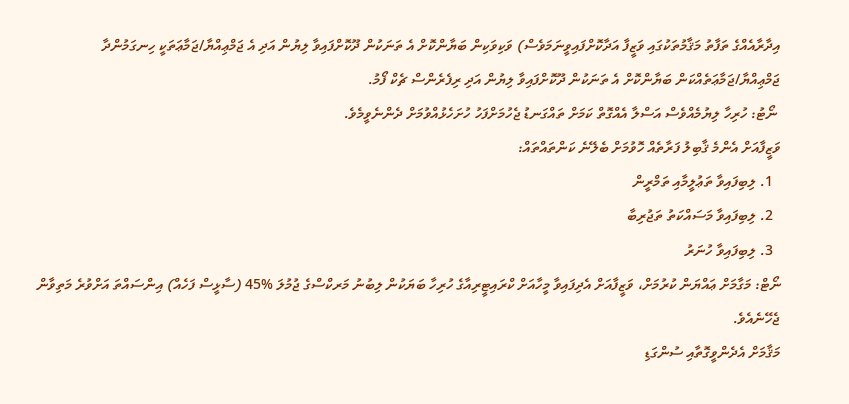އިދާރާއެއްގެ ތަފާތު މަޤާމުތަކުގައި ވަޒީފާ އަދާކޮށްފައިވީނަމަވެސް) ވަކިވަކިން ބަޔާންކޮށް އެ ތަނަކުން ދޫކޮށްފައިވާ ލިޔުން އަދި އެ ޖަމްޢިއްޔާ/ޖަމާޢަތަކީ ހިނގަމުންދާ ޖަމްޢިއްޔާ/ޖަމާޢަތެއްކަން ބަޔާންކޮށް އެ ތަނަކުން ދޫކޮށްފައިވާ ލިޔުން އަދި ރިފެރެންސް ޗެކް ފޯމު.
 ނޯޓު: ހުރިހާ ލިޔުމެއްވެސް އަސްލާ އެއްގޮތް ކަމަށް ތައްގަނޑު ޖެހުމަށްފަހު ހުށަހެޅުއްވުމަށް ދެންނެވީމެވެ.
ވަޒީފާއަށް އެންމެ ޤާބިލު ފަރާތެއް ހޮވުމަށް ބެލޭނެ ކަންތައްތައް:
  1. ލިބިފައިވާ ތަޢުލީމާއި ތަމްރީން
  2. ލިބިފައިވާ މަސައްކަތު ތަޖުރިބާ
  3. ލިބިފައިވާ ހުނަރު
ނޯޓް: މަގާމަށް ޢައްޔަން ކުރުމަށް، ވަޒީފާއަށް އެދިފައިވާ މީހާއަށް ކްރައިޓީރިއާގެ ހުރިހާ ބަޔަކުން ލިބުނު މަރކްސްގެ ޖުމުލަ %45 (ސާޅީސް ފަހެއް) އިންސައްތަ އަށްވުރެ މަތިވާން ޖެހޭނެއެވެ.
މަޤާމަށް އެދެންވީގޮތާއި ސުންގަޑި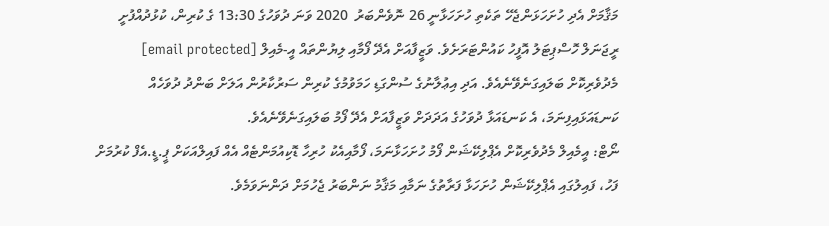މަޤާމަށް އެދި ހުށަހަޅަންޖެހޭ ތަކެތި ހުށަހަޅާނީ 26 ނޮވެންބަރު  2020 ވަނަ ދުވަހުގެ 13:30 ގެ ކުރިން، ކުޅުދުއްފުށީ ރީޖަނަލް ހޮސްޕިޓަލު އޮފީހު ކައުންޓަރަށެވެ. ވަޒީފާއަށް އެދޭ ފޯމާއި ލިޔުންތައް އީ-މެއިލް [email protected]   މެދުވެރިކޮށް ބަލައިގަނެވޭނެއެވެ. އަދި އިޢުލާނުގެ ސުންގަޑި ހަމަވުމުގެ ކުރިން ސަރުކާރުން އަލަށް ބަންދު ދުވަހެއް ކަނޑައަޅައިފިނަމަ، އެ ކަނޑައަޅާ ދުވަހުގެ އަދަދަށް ވަޒީފާއަށް އެދޭ ފޯމު ބަލައިގަނެވޭނެއެވެ.
ނޯޓް: އީމެއިލް މެދުވެރިކޮށް އެޕްލިކޭޝަން ފޯމު ހުށަހަޅާނަމަ، ފޯމާއިއެކު ހުރިހާ ޑޮކިއުމަންޓެއް އެއް ފައިލްއަކަށް ޕީ.ޑީ.އެފް ކުރުމަށް ފަހު، ފައިލުގައި އެޕްލިކޭޝަން ހުށަހަޅާ ފަރާތުގެ ނަމާއި މަޤާމު ނަންބަރު ޖެހުމަށް ދަންނަވަމެވެ.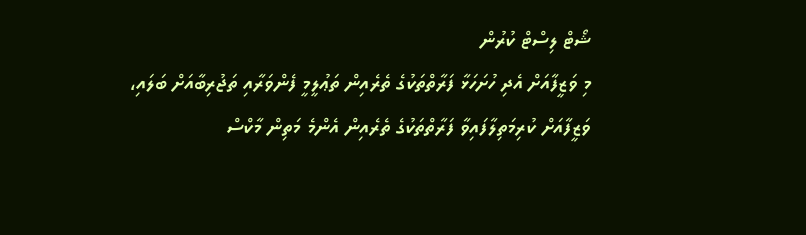ޝޯޓް ލިސްޓް ކުރުން
މި ވަޒީފާއަށް އެދި ހުށަހަޅާ ފަރާތްތަކުގެ ތެރެއިން ތަޢުލީމީ ފެންވަރާއި ތަޖުރިބާއަށް ބަލައި، ވަޒީފާއަށް ކުރިމަތިލާފައިވާ ފަރާތްތަކުގެ ތެރެއިން އެންމެ މަތިން މާކްސް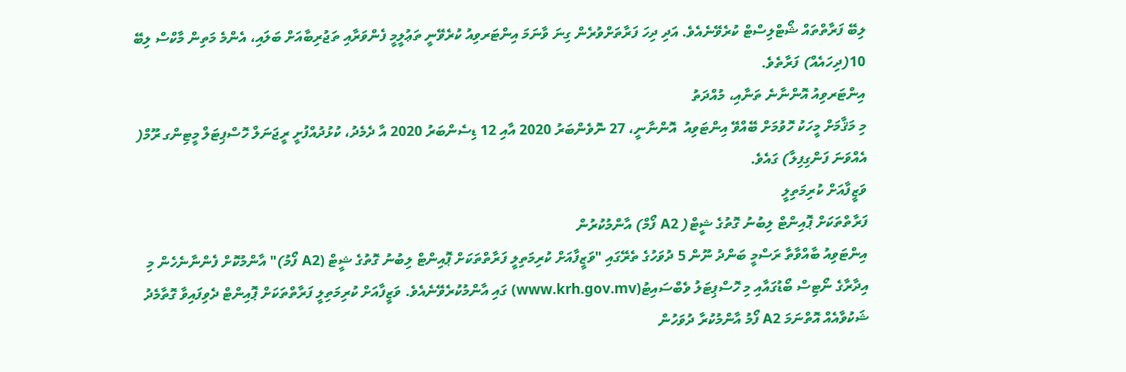ލިބޭ ފަރާތްތައް ޝޯޓްލިސްޓް ކުރެވޭނެއެވެ. އަދި ދިހަ ފަރާތަށްވުރެން ގިނަ ވާނަމަ އިންޓަރވިއު ކުރެވޭނީ ތަޢުލީމީ ފެންވަރާއި ތަޖުރިބާއަށް ބަލައި، އެންމެ މަތިން މާކްސް ލިބޭ 10(ދިހައެއް) ފަރާތެވެ.
އިންޓަރވިއު އޮންނާނެ ތަނާއި، މުއްދަތު
މި މަޤާމަށް މީހަކު ހޮވުމަށް ބޭއްވޭ އިންޓަވިއު  އޮންނާނީ، 27 ނޮވެންބަރު 2020 އާއި 12 ޑިސެންބަރު 2020 އާ ދެމެދު، ކުޅުދުއްފުށީ ރީޖަނަލް ހޮސްޕިޓަލް މީޓިންގ ރޫމް( އެއްވަނަ ފަންގިފިލާ) ގައެވެ.
ވަޒީފާއަށް ކުރިމަތިލީ
ފަރާތްތަކަށް ޕޮއިންޓް ލިބުނު ގޮތުގެ ޝީޓް( A2 ފޯމް) އާންމުކުރުން
އިންޓަވިއު ބާއްވާތާ ރަސްމީ ބަންދު ނޫން 5 ދުވަހުގެ ތެރޭގައި "ވަޒީފާއަށް ކުރިމަތިލީ ފަރާތްތަކަށް ޕޮއިންޓް ލިބުނު ގޮތުގެ ޝީޓް (A2 ފޯމު)" އާންމުކޮށް ފެންނާނެހެން މި އިދާރާގެ ނޯޓިސް ބޯޑުގައާއި މި ހޮސްޕިޓަލު ވެބްސައިޓު(www.krh.gov.mv) ގައި އާންމުކުރެވޭނެއެވެ. ވަޒީފާއަށް ކުރިމަތިލީ ފަރާތްތަކަށް ޕޮއިންޓް ދެވިފައިވާ ގޮތާމެދު ޝަކުވާއެއް އޮތްނަމަ A2 ފޯމު އާންމުކުރާ ދުވަހުން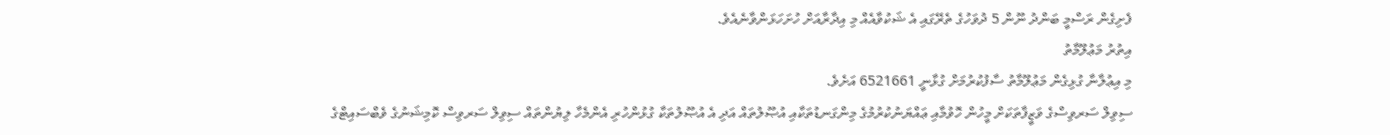ފެށިގެން ރަސްމީ ބަންދު ނޫން 5 ދުވަހުގެ ތެރޭގައި އެ ޝަކުވާއެއް މި އިދާރާއަށް ހުށަހަޅަންވާނެއެވެ.
އިތުރު މަޢުލޫމާތު
މި އިޢުލާނާ ގުޅިގެން މަޢުލޫމާތު ސާފުކުރުމަށް ގުޅާނީ 6521661 އަށެވެ.
ސިވިލް ސަރވިސްގެ ވަޒީފާތަކަށް މީހުން ހޮވުމާއި ޢައްޔަނުކުރުމުގެ މިންގަނޑުތަކާއި އުޞޫލުތައް އަދި އެ އުޞޫލުތަކާ ގުޅުންހުރި އެންމެހާ ލިޔުންތައް ސިވިލް ސަރވިސް ކޮމިޝަނުގެ ވެބްސައިޓްގެ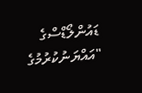ޑައުންލޯޑްސްގެ "އައްޔަނުކުރުމުގެ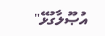އުޞޫލާގުޅޭ"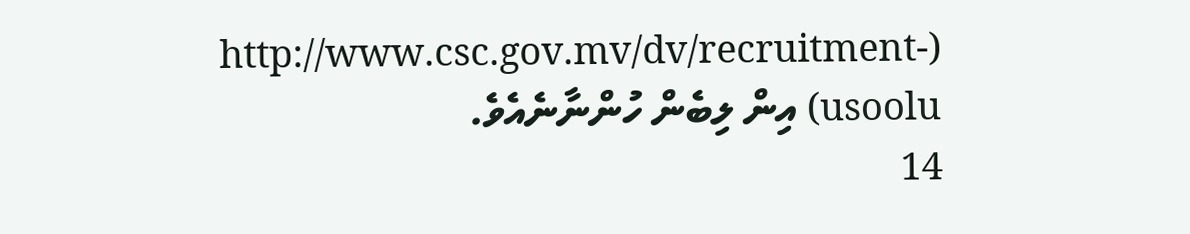(http://www.csc.gov.mv/dv/recruitment-usoolu) އިން ލިބެން ހުންނާނެއެވެ.
14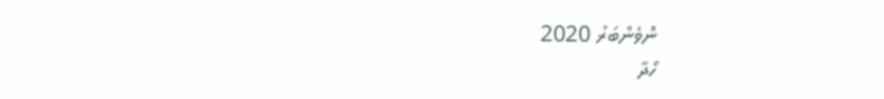ނޮވެންބަރު 2020
ހޯދާ